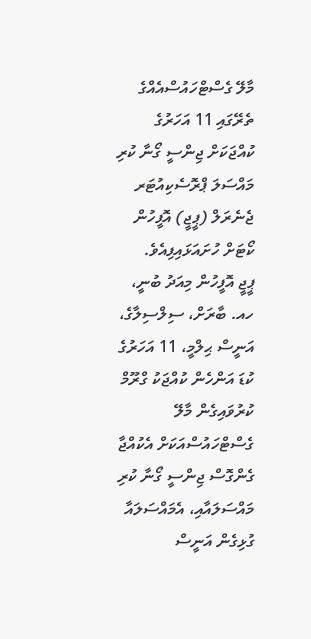މާލޭ ގެސްޓްހައުސްއެއްގެ ތެރޭގައި 11 އަހަރުގެ ކުއްޖަކަށް ޖިންސީ ގޯނާ ކުރި މައްސަލަ ޕްރޮސެކިއުޓަރ ޖެނެރަލް (ޕީޖީ) އޮފީހުން ކޯޓަށް ހުށައަޅައިފިއެވެ.
ޕީޖީ އޮފީހުން މިއަދު ބުނީ، ހއ. ބާރަށް، ސިލްސިލާގެ، އަނީސް ޙިލްމީ، 11 އަހަރުގެ ކުޑަ އަންހެން ކުއްޖަކު ގްރޫމް ކުރުވައިގެން މާލޭ ގެސްޓްހައުސްއަކަށް އެކުއްޖާ ގެންގޮސް ޖިންސީ ގޯނާ ކުރި މައްސަލައާއި، އެމައްސަލައާ ގުޅިގެން އަނީސް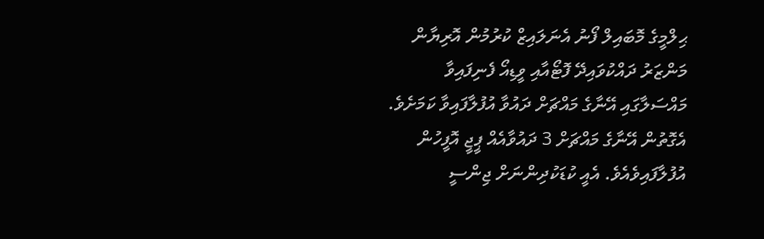ޙިލްމީގެ މޮބައިލް ފޯނު އެނަލައިޒް ކުރުމުން އޮރިޔާން މަންޒަރު ދައްކުވައިދޭ ފޮޓޯއާއި ވީޑިއޯ ފެނިފައިވާ މައްސަލާގައި އޭނާގެ މައްޗަށް ދައުވާ އުފުލާފައިވާ ކަމަށެވެ.
އެގޮތުން އޭނާގެ މައްޗަށް 3 ދައުވާއެއް ޕީޖީ އޮފީހުން އުފުލާފައިވެއެވެ. އެއީ ކުޑަކުދިންނަށް ޖިންސީ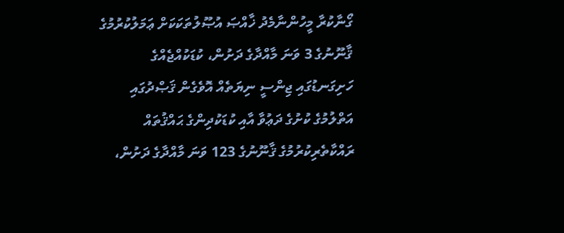ގޯނާކުރާ މީހުންނާމެދު ޚާއްޞަ އުޞޫލުތަކަކަށް ޢަމަލުކުރުމުގެ ޤާނޫނުގެ 3 ވަނަ މާއްދާގެ ދަށުން، ކުޑަކުއްޖެއްގެ ހަށިގަނޑުގައި ޖިންސީ ނިޔަތެއް އޮވެގެން ޤަޞްދުގައި އަތްލުމުގެ ކުށުގެ ދަޢުވާ އާއި ކުޑަކުދިންގެ ޙައްޤުތައް ރައްކާތެރިކުރުމުގެ ޤާނޫނުގެ 123 ވަނަ މާއްދާގެ ދަށުން،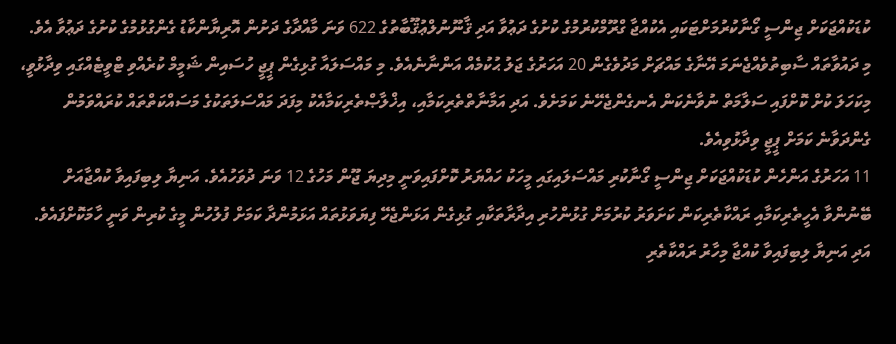ކުޑަކުއްޖަކަށް ޖިންސީ ގޯނާކުރުމަށްޓަކައި އެކުއްޖާ ގްރޫމްކުރުމުގެ ކުށުގެ ދަޢުވާ އަދި ޤާނޫނުލްޢުޤޫބާތުގެ 622 ވަނަ މާއްދާގެ ދަށުން އޮރިޔާންކާޑު ގެންގުޅުމުގެ ކުށުގެ ދަޢުވާ އެވެ.
މި ދައުވާތައް ސާބިތުވެއްޖެނަމަ އޭނާގެ މައްޗަށް މަދުވެގެން 20 އަހަރުގެ ޖަލު ޙުކުމެއް އަންނާނެއެވެ. މި މައްސަލައާ ގުޅިގެން ޕީޖީ ހުސައިން ޝަމީމް ކުރެއްވި ޓްވީޓެއްގައި ވިދާޅުވީ، މިކަހަލަ ކުށް ކޮށްފައި ސަލާމަތް ނުވާނެކަން އެނގެންޖެހޭނެ ކަމަށެވެ. އަދި އަމާނާތްތެރިކަމާއި، އިޚްލާޞްތެރިކަމާއެކު މިފަދަ މައްސަލަތަކުގެ މަސައްކަތްތައް ކުރައްވަމުން ގެންދަވާނެ ކަމަށް ޕީޖީ ވިދާޅުވިއެވެ.
11 އަހަރުގެ އަންހެން ކުޑަކުއްޖަކަށް ޖިންސީ ގޯނާކުރި މައްސަލައިގައި މީހަކު ހައްޔަރު ކޮށްފައިވަނީ މިދިޔަ ޖޫން މަހުގެ 12 ވަނަ ދުވަހުއެވެ. އަނިޔާ ލިބިފައިވާ ކުއްޖާއަށް ބޭނުންވާ އެހީތެރިކަމާއި ރައްކާތެރިކަން ކަށަވަރު ކުރުމަށް ގުޅުންހުރި އިދާރާތަކާއި ގުޅިގެން އަޅަންޖެހޭ ފިޔަވަޅުތައް އަޅަމުންދާ ކަމަށް ފުލުހުން މީގެ ކުރިން ވަނީ ހާމަކޮށްފައެވެ. އަދި އަނިޔާ ލިބިފައިވާ ކުއްޖާ މިހާރު ރައްކާތެރި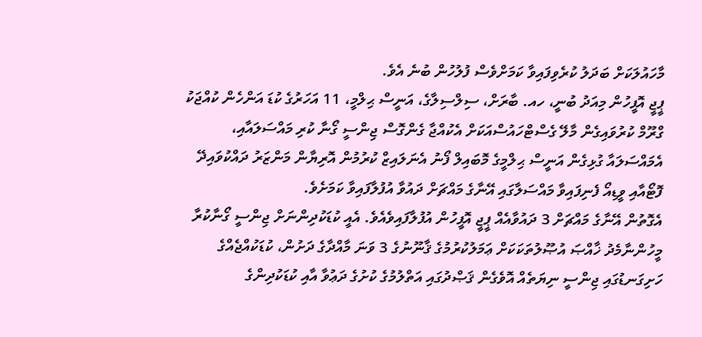މާހައުލަކަށް ބަދަލު ކުރެވިފައިވާ ކަމަށްވެސް ފުލުހުން ބުނެ އެވެ.
ޕީޖީ އޮފީހުން މިއަދު ބުނީ، ހއ. ބާރަށް، ސިލްސިލާގެ، އަނީސް ޙިލްމީ، 11 އަހަރުގެ ކުޑަ އަންހެން ކުއްޖަކު ގްރޫމް ކުރުވައިގެން މާލޭ ގެސްޓްހައުސްއަކަށް އެކުއްޖާ ގެންގޮސް ޖިންސީ ގޯނާ ކުރި މައްސަލައާއި، އެމައްސަލައާ ގުޅިގެން އަނީސް ޙިލްމީގެ މޮބައިލް ފޯނު އެނަލައިޒް ކުރުމުން އޮރިޔާން މަންޒަރު ދައްކުވައިދޭ ފޮޓޯއާއި ވީޑިއޯ ފެނިފައިވާ މައްސަލާގައި އޭނާގެ މައްޗަށް ދައުވާ އުފުލާފައިވާ ކަމަށެވެ.
އެގޮތުން އޭނާގެ މައްޗަށް 3 ދައުވާއެއް ޕީޖީ އޮފީހުން އުފުލާފައިވެއެވެ. އެއީ ކުޑަކުދިންނަށް ޖިންސީ ގޯނާކުރާ މީހުންނާމެދު ޚާއްޞަ އުޞޫލުތަކަކަށް ޢަމަލުކުރުމުގެ ޤާނޫނުގެ 3 ވަނަ މާއްދާގެ ދަށުން، ކުޑަކުއްޖެއްގެ ހަށިގަނޑުގައި ޖިންސީ ނިޔަތެއް އޮވެގެން ޤަޞްދުގައި އަތްލުމުގެ ކުށުގެ ދަޢުވާ އާއި ކުޑަކުދިންގެ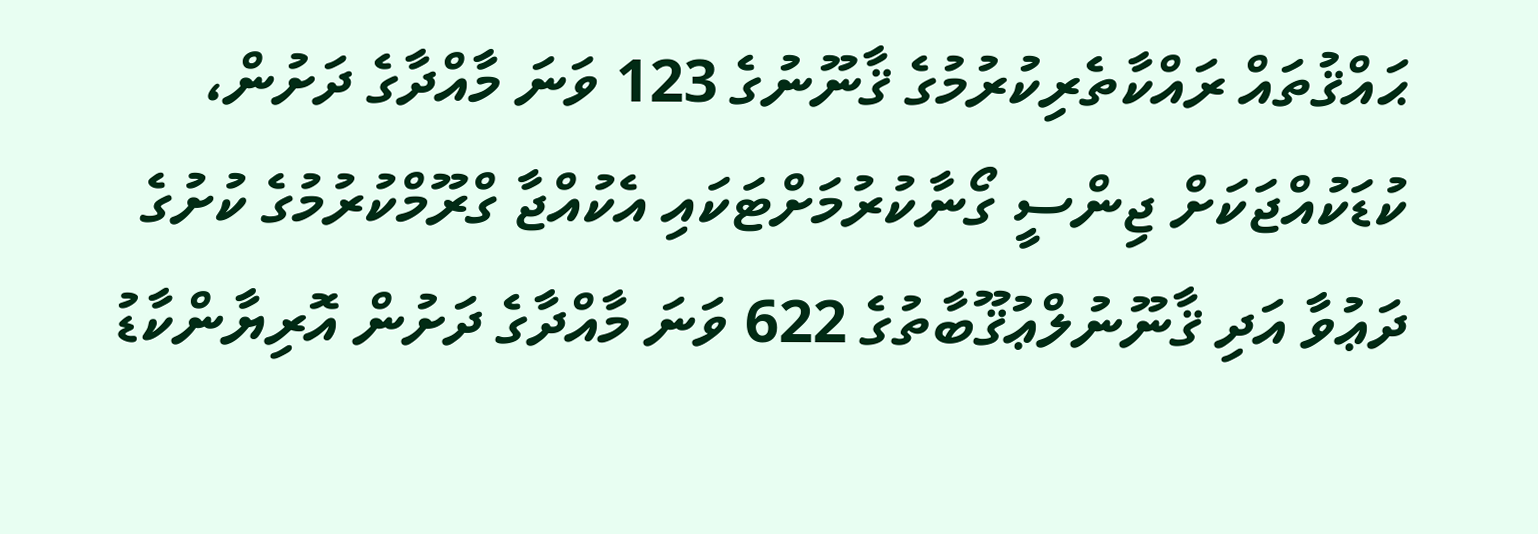ޙައްޤުތައް ރައްކާތެރިކުރުމުގެ ޤާނޫނުގެ 123 ވަނަ މާއްދާގެ ދަށުން، ކުޑަކުއްޖަކަށް ޖިންސީ ގޯނާކުރުމަށްޓަކައި އެކުއްޖާ ގްރޫމްކުރުމުގެ ކުށުގެ ދަޢުވާ އަދި ޤާނޫނުލްޢުޤޫބާތުގެ 622 ވަނަ މާއްދާގެ ދަށުން އޮރިޔާންކާޑު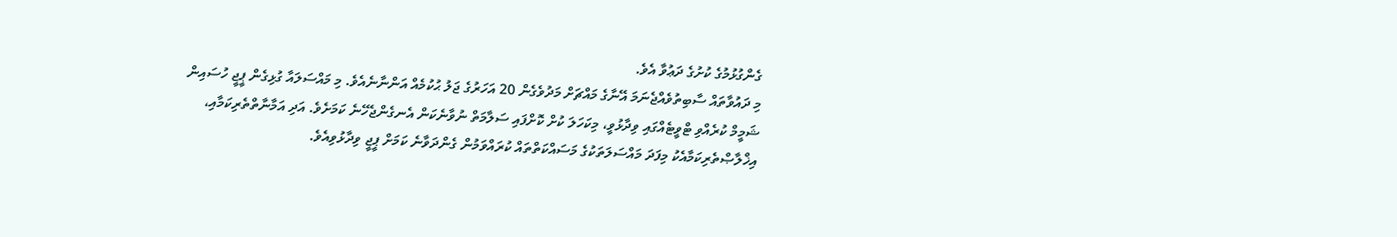ގެންގުޅުމުގެ ކުށުގެ ދަޢުވާ އެވެ.
މި ދައުވާތައް ސާބިތުވެއްޖެނަމަ އޭނާގެ މައްޗަށް މަދުވެގެން 20 އަހަރުގެ ޖަލު ޙުކުމެއް އަންނާނެއެވެ. މި މައްސަލައާ ގުޅިގެން ޕީޖީ ހުސައިން ޝަމީމް ކުރެއްވި ޓްވީޓެއްގައި ވިދާޅުވީ، މިކަހަލަ ކުށް ކޮށްފައި ސަލާމަތް ނުވާނެކަން އެނގެންޖެހޭނެ ކަމަށެވެ. އަދި އަމާނާތްތެރިކަމާއި، އިޚްލާޞްތެރިކަމާއެކު މިފަދަ މައްސަލަތަކުގެ މަސައްކަތްތައް ކުރައްވަމުން ގެންދަވާނެ ކަމަށް ޕީޖީ ވިދާޅުވިއެވެ.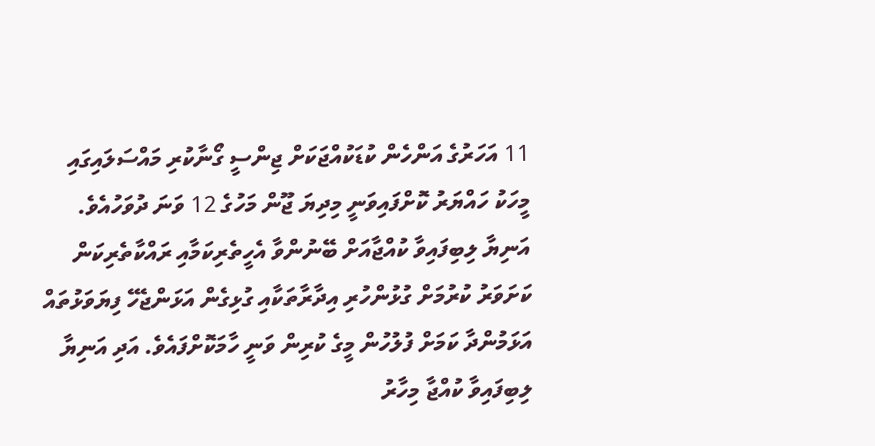11 އަހަރުގެ އަންހެން ކުޑަކުއްޖަކަށް ޖިންސީ ގޯނާކުރި މައްސަލައިގައި މީހަކު ހައްޔަރު ކޮށްފައިވަނީ މިދިޔަ ޖޫން މަހުގެ 12 ވަނަ ދުވަހުއެވެ. އަނިޔާ ލިބިފައިވާ ކުއްޖާއަށް ބޭނުންވާ އެހީތެރިކަމާއި ރައްކާތެރިކަން ކަށަވަރު ކުރުމަށް ގުޅުންހުރި އިދާރާތަކާއި ގުޅިގެން އަޅަންޖެހޭ ފިޔަވަޅުތައް އަޅަމުންދާ ކަމަށް ފުލުހުން މީގެ ކުރިން ވަނީ ހާމަކޮށްފައެވެ. އަދި އަނިޔާ ލިބިފައިވާ ކުއްޖާ މިހާރު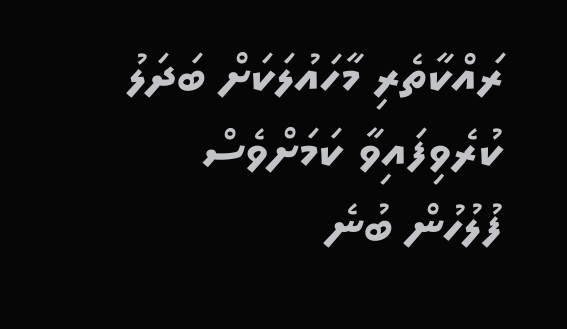ރައްކާތެރި މާހައުލަކަށް ބަދަލު ކުރެވިފައިވާ ކަމަށްވެސް ފުލުހުން ބުނެ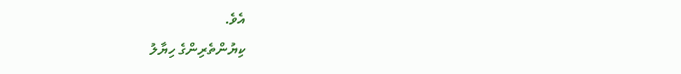އެވެ.
ކިޔުންތެރިންގެ ހިޔާލު